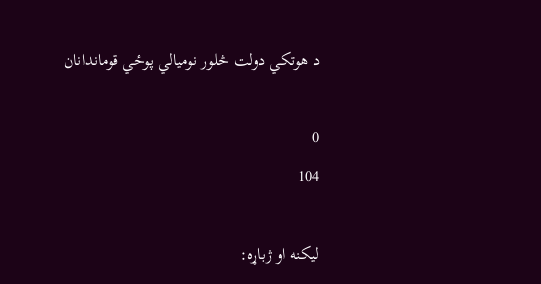د هوتکي دولت څلور نومیالي پوځي قوماندانان

0
104

لیکنه او ژباړه: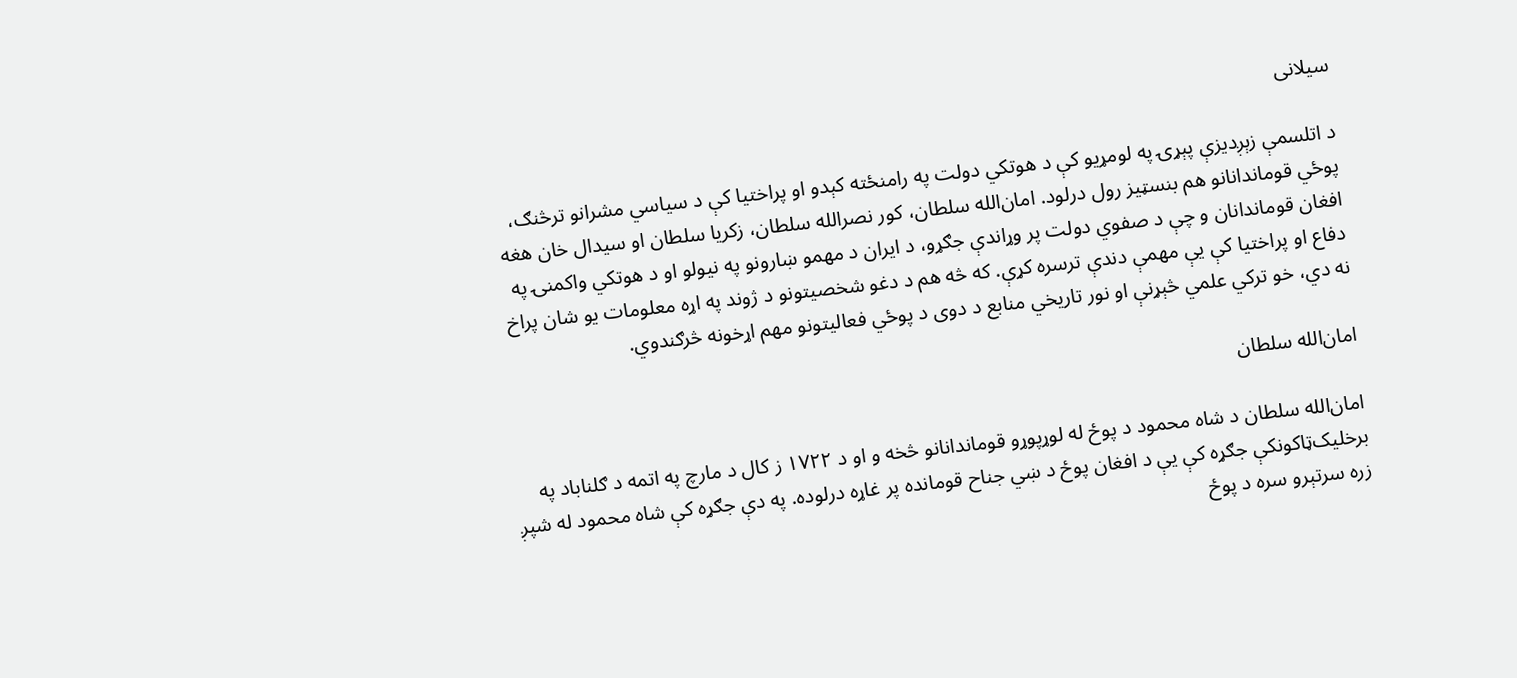سیلانی

د اتلسمې زېږدیزې پېړۍ په لومړیو کې د هوتکي دولت په رامنځته کېدو او پراختیا کې د سیاسي مشرانو ترڅنګ، پوځي قوماندانانو هم بنسټیز رول درلود. امان‌الله سلطان، کور نصرالله سلطان، زکریا سلطان او سیدال خان هغه افغان قوماندانان و چې د صفوي دولت پر وړاندې جګړو، د ایران د مهمو ښارونو په نیولو او د هوتکي واکمنۍ په دفاع او پراختیا کې یې مهمې دندې ترسره کړې. که څه هم د دغو شخصیتونو د ژوند په اړه معلومات یو شان پراخ نه دي، خو ترکي علمي څېړنې او نور تاریخي منابع د دوی د پوځي فعالیتونو مهم اړخونه څرګندوي.

امان‌الله سلطان

امان‌الله سلطان د شاه محمود د پوځ له لوړپوړو قوماندانانو څخه و او د ۱۷۲۲ ز کال د مارچ په اتمه د ګلناباد په برخلیک‌ټاکونکې جګړه کې یې د افغان پوځ د ښي جناح قومانده پر غاړه درلوده. په دې جګړه کې شاه محمود له شپږ زره سرتېرو سره د پوځ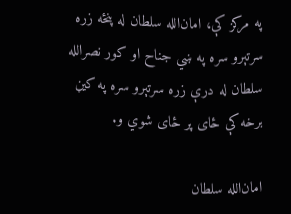په مرکز کې، امان‌الله سلطان له پنځه زره سرتېرو سره په ښي جناح او کور نصرالله سلطان له درې زره سرتېرو سره په کیڼ برخه کې ځای پر ځای شوي و.

امان‌الله سلطان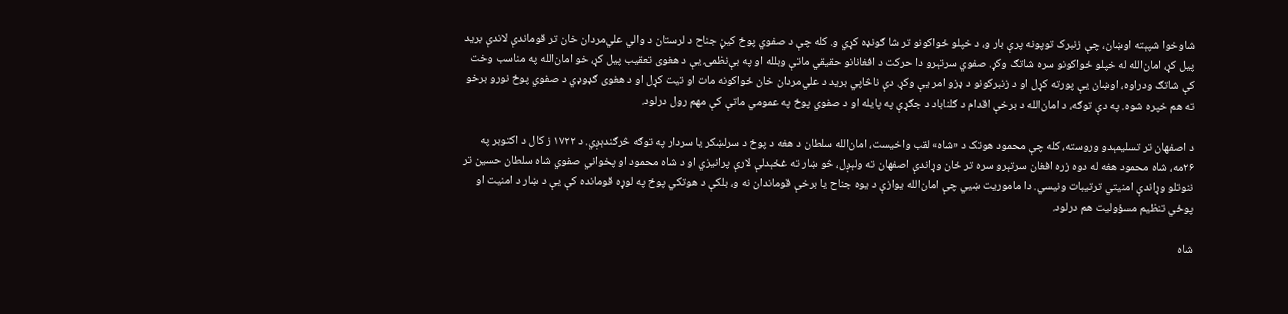شاوخوا شپېته اوښان، چې زنبرک توپونه پرې بار و، د خپلو ځواکونو تر شا ګونډه کړي و. کله چې د صفوي پوځ کیڼ جناح د لرستان د والي علي‌مردان خان تر قوماندې لاندې برید پیل کړ، امان‌الله له خپلو ځواکونو سره شاتګ وکړ. صفوي سرتېرو دا حرکت د افغانانو حقیقي ماتې وبلله او په بې‌نظمۍ یې د هغوی تعقیب پیل کړ، خو امان‌الله په مناسب وخت کې شاتګ ودراوه، اوښان یې پورته کړل او د زنبرکونو د ډزو امر یې وکړ. دې ناڅاپي برید د علي‌مردان خان ځواکونه مات او تیت کړل او د هغوی ګډوډي د صفوي پوځ نورو برخو ته هم خپره شوه. په دې توګه، د امان‌الله د برخې اقدام د ګلناباد د جګړې په پایله او د صفوي پوځ په عمومي ماتې کې مهم رول درلود.

د اصفهان تر تسلیمېدو وروسته، کله چې محمود هوتک د «شاه» لقب واخیست، امان‌الله سلطان د هغه د پوځ د سرلښکر یا سردار په توګه څرګندېږي. د ۱۷۲۲ ز کال د اکتوبر په ۲۶مه، شاه محمود هغه له دوه زره افغان سرتېرو سره تر ځان وړاندې اصفهان ته ولېږل، څو ښار ته غځېدلې لارې پرانیزي او د شاه محمود او پخواني صفوي شاه سلطان حسین تر ننوتلو وړاندې امنیتي ترتیبات ونیسي. دا ماموریت ښيي چې امان‌الله یوازې د یوه جناح یا برخې قوماندان نه و، بلکې د هوتکي پوځ په لوړه قومانده کې یې د ښار د امنیت او پوځي تنظیم مسؤولیت هم درلود.

شاه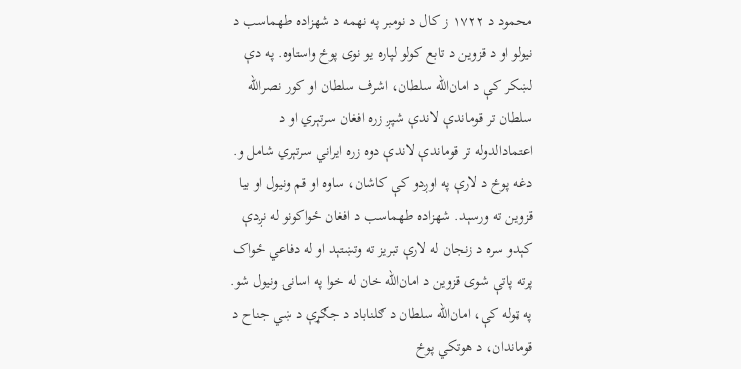محمود د ۱۷۲۲ ز کال د نومبر په نهمه د شهزاده طهماسب د نیولو او د قزوین د تابع کولو لپاره یو نوی پوځ واستاوه. په دې لښکر کې د امان‌الله سلطان، اشرف سلطان او کور نصرالله سلطان تر قوماندې لاندې شپږ زره افغان سرتېري او د اعتمادالدوله تر قوماندې لاندې دوه زره ایراني سرتېري شامل و. دغه پوځ د لارې په اوږدو کې کاشان، ساوه او قم ونیول او بیا قزوین ته ورسېد. شهزاده طهماسب د افغان ځواکونو له نږدې کېدو سره د زنجان له لارې تبریز ته وتښتېد او له دفاعي ځواک پرته پاتې شوی قزوین د امان‌الله خان له خوا په اسانۍ ونیول شو. په ټوله کې، امان‌الله سلطان د ګلناباد د جګړې د ښي جناح د قوماندان، د هوتکي پوځ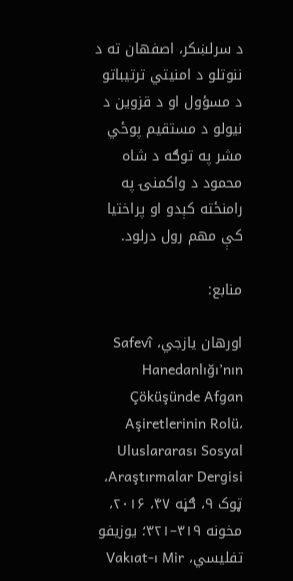د سرلښکر، اصفهان ته د ننوتلو د امنیتي ترتیباتو د مسؤول او د قزوین د نیولو د مستقیم پوځي مشر په توګه د شاه محمود د واکمنۍ په رامنځته کېدو او پراختیا کې مهم رول درلود.

منابع:

اورهان یازجي، Safevî Hanedanlığı’nın Çöküşünde Afgan Aşiretlerinin Rolü، Uluslararası Sosyal Araştırmalar Dergisi، ټوک ۹، ګڼه ۴۷، ۲۰۱۶، مخونه ۳۱۹–۳۲۱؛ یوزیفو تفلیسي، Vakıat-ı Mir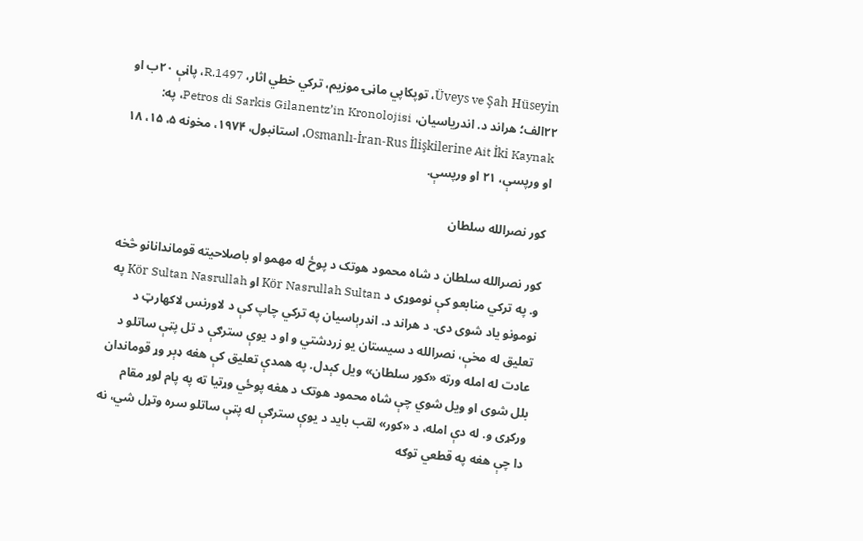Üveys ve Şah Hüseyin، توپکاپي ماڼۍ موزیم، ترکي خطي اثار، R.1497، پاڼې ۲۰ب او ۲۲الف؛ هراند د. اندریاسیان، Petros di Sarkis Gilanentz’in Kronolojisi، په: Osmanlı-İran-Rus İlişkilerine Ait İki Kaynak، استانبول، ۱۹۷۴، مخونه ۵، ۱۵، ۱۸ او ورپسې، ۲۱ او ورپسې.

کور نصرالله سلطان

کور نصرالله سلطان د شاه محمود هوتک د پوځ له مهمو او باصلاحیته قوماندانانو څخه و. په ترکي منابعو کې نوموړی د Kör Nasrullah Sultan او Kör Sultan Nasrullah په نومونو یاد شوی دی. د هراند د. اندرېاسیان په ترکي چاپ کې د لاورنس لاکهارټ د تعلیق له مخې، نصرالله د سیستان یو زردشتي و او د یوې سترګې د تل پټې ساتلو د عادت له امله ورته «کور سلطان» ویل کېدل. په همدې تعلیق کې هغه ډېر وړ قوماندان بلل شوی او ویل شوي چې شاه محمود هوتک د هغه پوځي وړتیا ته په پام لوړ مقام ورکړی و. له دې امله، د «کور» لقب باید د یوې سترګې له پټې ساتلو سره وتړل شي، نه دا چې هغه په قطعي توګه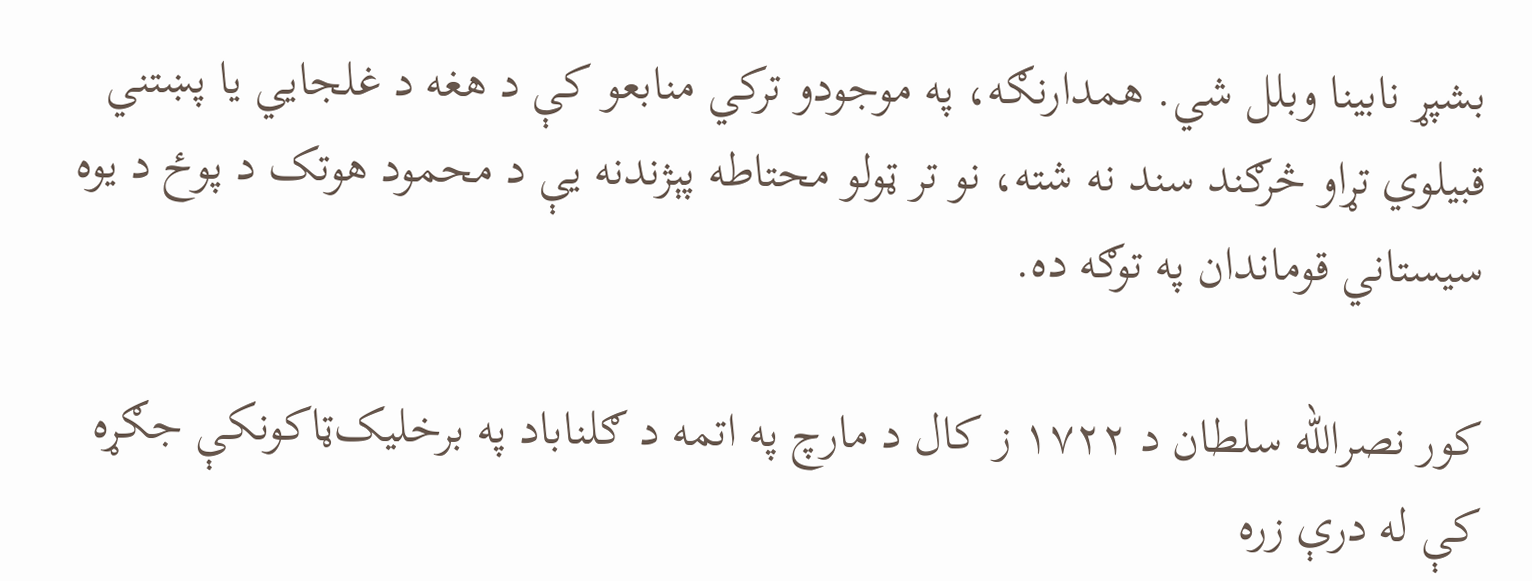بشپړ نابینا وبلل شي. همدارنګه، په موجودو ترکي منابعو کې د هغه د غلجایي یا پښتني قبیلوي تړاو څرګند سند نه شته، نو تر ټولو محتاطه پېژندنه یې د محمود هوتک د پوځ د یوه سیستاني قوماندان په توګه ده.

کور نصرالله سلطان د ۱۷۲۲ ز کال د مارچ په اتمه د ګلناباد په برخلیک‌ټاکونکې جګړه کې له درې زره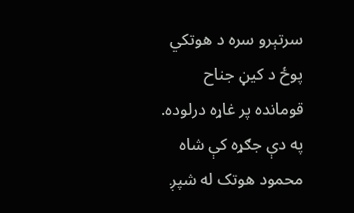سرتېرو سره د هوتکي پوځ د کیڼ جناح قومانده پر غاړه درلوده. په دې جګړه کې شاه محمود هوتک له شپږ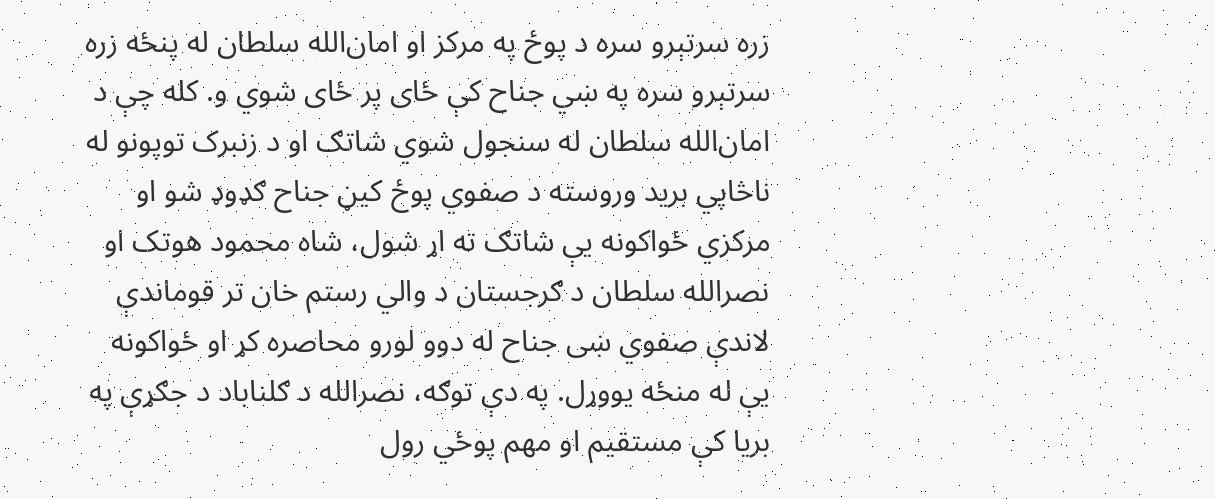زره سرتېرو سره د پوځ په مرکز او امان‌الله سلطان له پنځه زره سرتېرو سره په ښي جناح کې ځای پر ځای شوي و. کله چې د امان‌الله سلطان له سنجول شوي شاتګ او د زنبرک توپونو له ناڅاپي برید وروسته د صفوي پوځ کیڼ جناح ګډوډ شو او مرکزي ځواکونه یې شاتګ ته اړ شول، شاه محمود هوتک او نصرالله سلطان د ګرجستان د والي رستم خان تر قوماندې لاندې صفوي ښی جناح له دوو لورو محاصره کړ او ځواکونه یې له منځه یووړل. په دې توګه، نصرالله د ګلناباد د جګړې په بریا کې مستقیم او مهم پوځي رول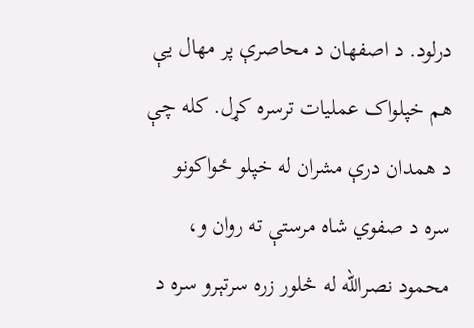درلود. د اصفهان د محاصرې پر مهال یې هم خپلواک عملیات ترسره کړل. کله چې د همدان درې مشران له خپلو ځواکونو سره د صفوي شاه مرستې ته روان و، محمود نصرالله له څلور زره سرتېرو سره د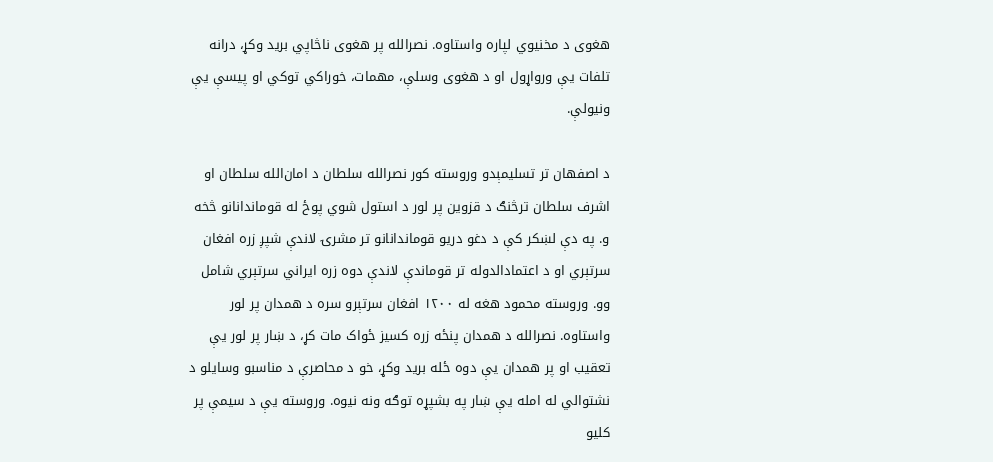هغوی د مخنیوي لپاره واستاوه. نصرالله پر هغوی ناڅاپي برید وکړ، درانه تلفات یې ورواړول او د هغوی وسلې، مهمات، خوراکي توکي او پیسې یې ونیولې.

د اصفهان تر تسلیمېدو وروسته کور نصرالله سلطان د امان‌الله سلطان او اشرف سلطان ترڅنګ د قزوین پر لور د استول شوي پوځ له قوماندانانو څخه و. په دې لښکر کې د دغو دریو قوماندانانو تر مشرۍ لاندې شپږ زره افغان سرتېري او د اعتمادالدوله تر قوماندې لاندې دوه زره ایراني سرتېري شامل وو. وروسته محمود هغه له ۱۲۰۰ افغان سرتېرو سره د همدان پر لور واستاوه. نصرالله د همدان پنځه زره کسیز ځواک مات کړ، د ښار پر لور یې تعقیب او پر همدان یې دوه ځله برید وکړ، خو د محاصرې د مناسبو وسایلو د نشتوالي له امله یې ښار په بشپړه توګه ونه نیوه. وروسته یې د سیمې پر کلیو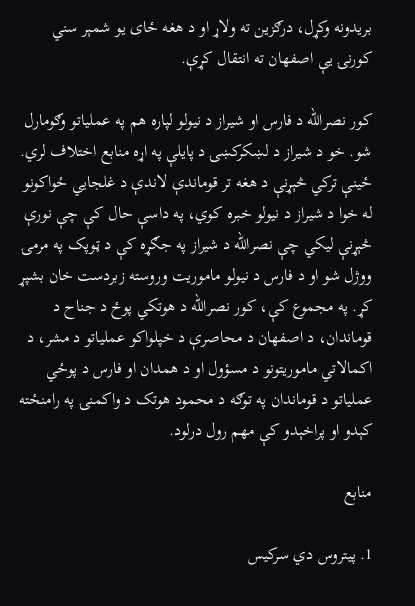بریدونه وکړل، درګزین ته ولاړ او د هغه ځای یو شمېر سني کورنۍ یې اصفهان ته انتقال کړې.

کور نصرالله د فارس او شیراز د نیولو لپاره هم په عملیاتو وګومارل شو. خو د شیراز د لښکرکښۍ د پایلې په اړه منابع اختلاف لري. ځینې ترکي څېړنې د هغه تر قوماندې لاندې د غلجایي ځواکونو له خوا د شیراز د نیولو خبره کوي، په داسې حال کې چې نورې څېړنې لیکي چې نصرالله د شیراز په جګړه کې د ټوپک په مرمۍ ووژل شو او د فارس د نیولو ماموریت وروسته زبردست خان بشپړ کړ. په مجموع کې، کور نصرالله د هوتکي پوځ د جناح د قوماندان، د اصفهان د محاصرې د خپلواکو عملیاتو د مشر، د اکمالاتي ماموریتونو د مسؤول او د همدان او فارس د پوځي عملیاتو د قوماندان په توګه د محمود هوتک د واکمنۍ په رامنځته کېدو او پراخېدو کې مهم رول درلود.

منابع

1. پیتروس دي سرکیس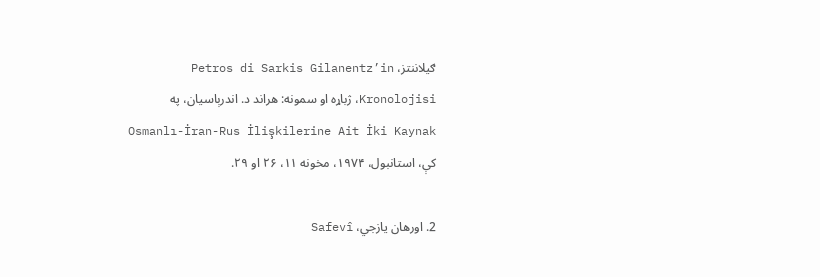ګیلاننتز، Petros di Sarkis Gilanentz’in Kronolojisi، ژباړه او سمونه: هراند د. اندرېاسیان، په Osmanlı-İran-Rus İlişkilerine Ait İki Kaynak کې، استانبول، ۱۹۷۴، مخونه ۱۱، ۲۶ او ۲۹.

2. اورهان یازجي، Safevî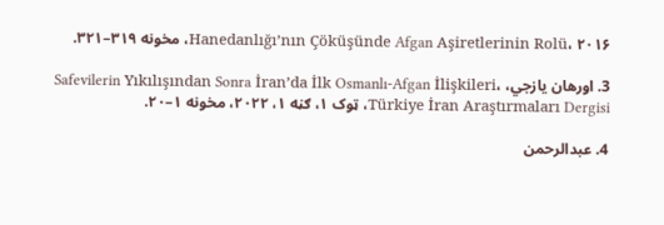Hanedanlığı’nın Çöküşünde Afgan Aşiretlerinin Rolü، ۲۰۱۶، مخونه ۳۱۹–۳۲۱.

3. اورهان یازجي، Safevilerin Yıkılışından Sonra İran’da İlk Osmanlı-Afgan İlişkileri، Türkiye İran Araştırmaları Dergisi، ټوک ۱، ګڼه ۱، ۲۰۲۲، مخونه ۱–۲۰.

4. عبدالرحمن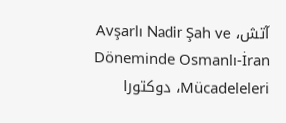آتش، Avşarlı Nadir Şah ve Döneminde Osmanlı-İran Mücadeleleri، دوکتورا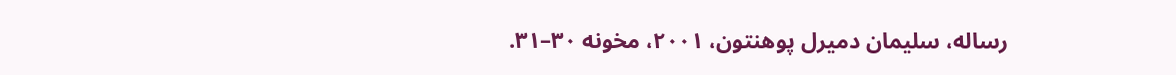رساله، سلیمان دمیرل پوهنتون، ۲۰۰۱، مخونه ۳۰–۳۱.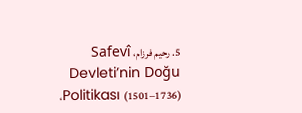5. رحیم فرزام، Safevî Devleti’nin Doğu Politikası (1501–1736)،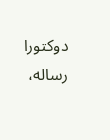دوکتورا رساله،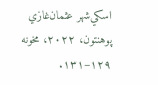اسکي‌شهر عثمان‌غازي پوهنتون، ۲۰۲۲، مخونه ۱۲۹–۱۳۱.